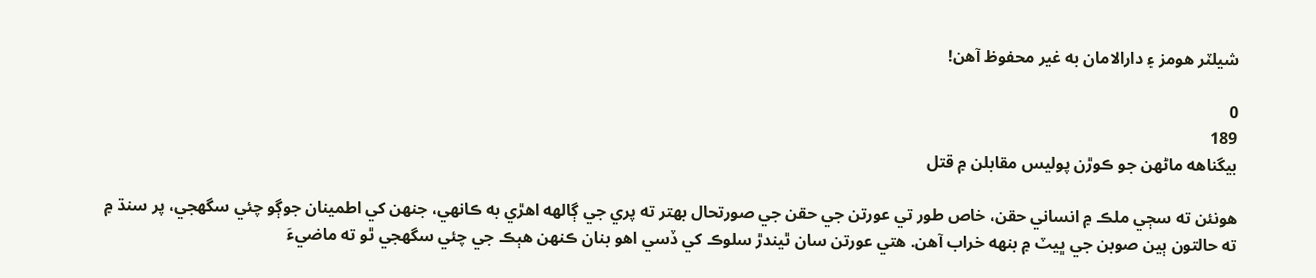شيلٽر هومز ۽ دارالامان به غير محفوظ آهن!

0
189
بيگناهه ماڻهن جو ڪوڙن پوليس مقابلن ۾ قتل

هونئن ته سڄي ملڪ ۾ انساني حقن، خاص طور تي عورتن جي حقن جي صورتحال بهتر ته پري جي ڳالهه اهڙي به ڪانهي، جنهن کي اطمينان جوڳو چئي سگهجي، پر سنڌ ۾ ته حالتون ٻين صوبن جي ڀيٽ ۾ بنهه خراب آهن. هتي عورتن سان ٿيندڙ سلوڪ کي ڏسي اهو بنان ڪنهن هٻڪ جي چئي سگهجي ٿو ته ماضيءَ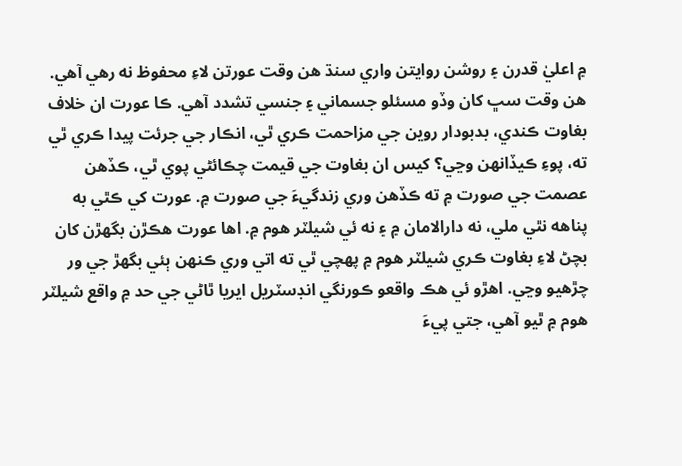۾ اعليٰ قدرن ۽ روشن روايتن واري سنڌ هن وقت عورتن لاءِ محفوظ نه رهي آهي. هن وقت سڀ کان وڏو مسئلو جسماني ۽ جنسي تشدد آهي. ڪا عورت ان خلاف بغاوت ڪندي، بدبودار روين جي مزاحمت ڪري ٿي، انڪار جي جرئت پيدا ڪري ٿي ته، پوءِ ڪيڏانهن وڃي؟ کيس ان بغاوت جي قيمت چڪائڻي پوي ٿي، ڪڏهن عصمت جي صورت ۾ ته ڪڏهن وري زندگيءَ جي صورت ۾. عورت کي ڪٿي به پناهه نٿي ملي، نه دارالامان ۾ ۽ نه ئي شيلٽر هوم ۾. اها عورت هڪڙن بگهڙن کان بچڻ لاءِ بغاوت ڪري شيلٽر هوم ۾ پهچي ٿي ته اتي وري ڪنهن ٻئي بگهڙ جي ور چڙهيو وڃي. اهڙو ئي هڪ واقعو ڪورنگي انڊسٽريل ايريا ٿاڻي جي حد ۾ واقع شيلٽر هوم ۾ ٿيو آهي، جتي پيءَ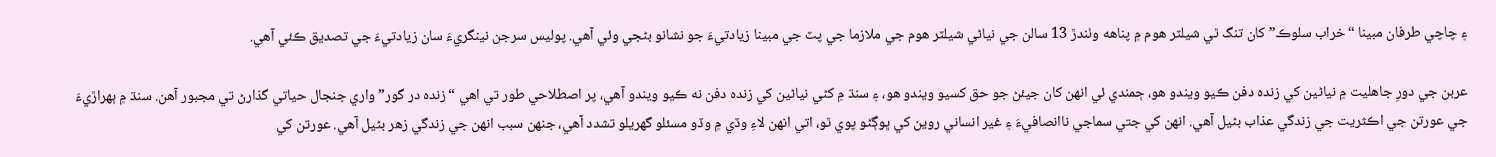۽ چاچي طرفان مبينا “خراب سلوڪ” کان تنگ ٿي شيلٽر هوم ۾ پناهه وٺندڙ 13 سالن جي نياڻي شيلٽر هوم جي ملازما جي پٽ جي مبينا زيادتيءَ جو نشانو بڻجي وئي آهي. پوليس سرجن نينگريءَ سان زيادتيءَ جي تصديق ڪئي آهي.

عربن جي دورِ جاهليت ۾ نياڻين کي زنده دفن ڪيو ويندو هو، ڄمندي ئي انهن کان جيئڻ جو حق کسيو ويندو هو، ۽ سنڌ ۾ کڻي نياڻين کي زنده دفن نه ڪيو ويندو آهي، پر اصطلاحي طور تي اهي “زنده در گور” واري جنجال حياتي گذارڻ تي مجبور آهن. سنڌ ۾ ٻهراڙيءَ جي عورتن جي اڪثريت جي زندگي عذاب بڻيل آهي. انهن کي جتي سماجي ناانصافيءَ ۽ غير انساني روين کي ڀوڳڻو پوي ٿو، اتي انهن لاءِ وڏي ۾ وڏو مسئلو گهريلو تشدد آهي، جنهن سبب انهن جي زندگي زهر بڻيل آهي. عورتن کي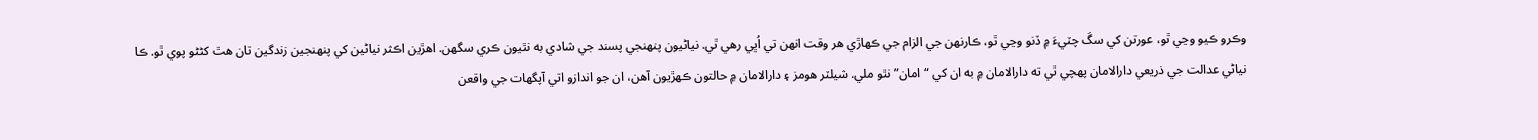وڪرو ڪيو وڃي ٿو، عورتن کي سڱ چٽيءَ ۾ ڏنو وڃي ٿو، ڪارنهن جي الزام جي ڪهاڙي هر وقت انهن تي اُڀي رهي ٿي. نياڻيون پنهنجي پسند جي شادي به نٿيون ڪري سگهن. اهڙين اڪثر نياڻين کي پنهنجين زندگين تان هٿ کڻڻو پوي ٿو. ڪا نياڻي عدالت جي ذريعي دارالامان پهچي ٿي ته دارالامان ۾ به ان کي “امان” نٿو ملي. شيلٽر هومز ۽ دارالامان ۾ حالتون ڪهڙيون آهن، ان جو اندازو اتي آپگهات جي واقعن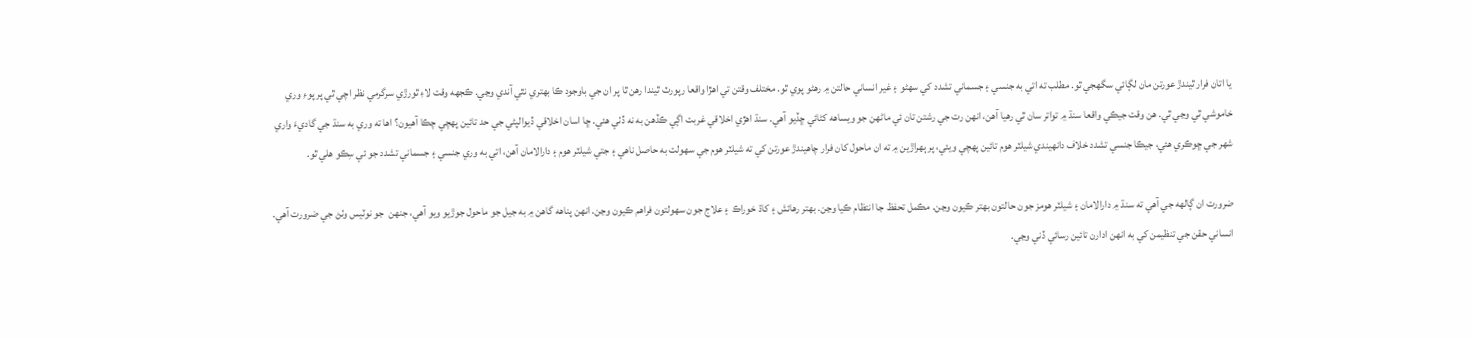يا اتان فرار ٿيندڙ عورتن مان لڳائي سگهجي ٿو. مطلب ته اتي به جنسي ۽ جسماني تشدد کي سهڻو ۽ غير انساني حالتن ۾ رهڻو پوي ٿو. مختلف وقتن تي اهڙا واقعا رپورٽ ٿيندا رهن ٿا پر ان جي باوجود ڪا بهتري نٿي آندي وڃي. ڪجهه وقت لاءِ ٿورڙي سرگرمي نظر اچي ٿي پر پوءِ وري خاموشي ٿي وڃي ٿي. هن وقت جيڪي واقعا سنڌ ۾ تواتر سان ٿي رهيا آهن، انهن رت جي رشتن تان ئي ماڻهن جو ويساهه کڻائي ڇڏيو آهي. سنڌ اهڙي اخلاقي غربت اڳي ڪڏهن به نه ڏٺي هئي. ڇا اسان اخلاقي ڏيوالپڻي جي حد تائين پهچي چڪا آهيون؟ اها ته وري به سنڌ جي گاديءَ واري شهر جي ڇوڪري هئي، جيڪا جنسي تشدد خلاف دانهيندي شيلٽر هوم تائين پهچي ويئي، پر ٻهراڙين ۾ ته ان ماحول کان فرار چاهيندڙ عورتن کي ته شيلٽر هوم جي سهولت به حاصل ناهي ۽ جتي شيلٽر هوم ۽ دارالامان آهن، اتي به وري جنسي ۽ جسماني تشدد جو ئي سِڪو هلي ٿو.

ضرورت ان ڳالهه جي آهي ته سنڌ ۾ دارالامان ۽ شيلٽر هومز جون حالتون بهتر ڪيون وڃن. مڪمل تحفظ جا انتظام ڪيا وڃن. بهتر رهائش ۽ کاڌ خوراڪ ۽ علاج جون سهولتون فراهم ڪيون وڃن. انهن پناهه گاهن ۾ به جيل جو ماحول جوڙيو ويو آهي، جنهن  جو نوٽيس وٺڻ جي ضرورت آهي.  انساني حقن جي تنظيمن کي به انهن ادارن تائين رسائي ڏني وڃي.